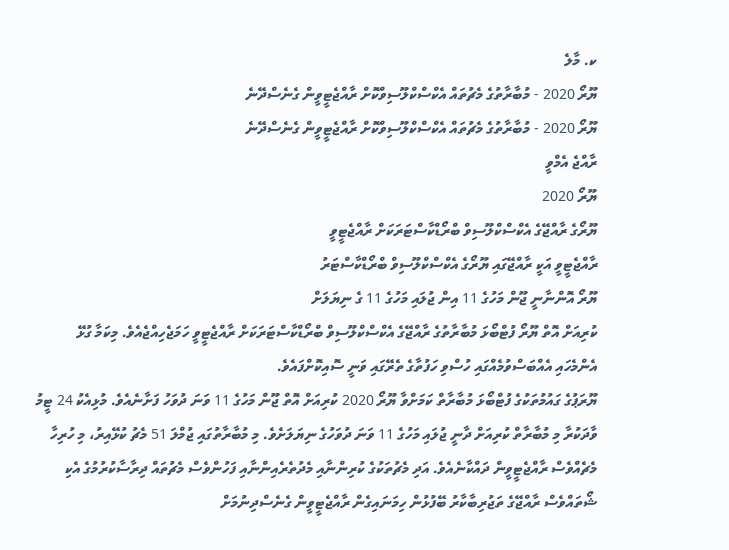ކ. މާލެ
ޔޫރޯ 2020 - މުބާރާތުގެ މެޗުތައް އެކްސްކްލޫސިވްކޮށް ރާއްޖެޓީވީން ގެނެސްދޭނެ
ޔޫރޯ 2020 - މުބާރާތުގެ މެޗުތައް އެކްސްކްލޫސިވްކޮށް ރާއްޖެޓީވީން ގެނެސްދޭނެ
ރާއްޖެ އެމްވީ
ޔޫރޯ 2020
ޔޫރޯގެ ރާއްޖޭގެ އެކްސްކްލޫސިވް ބްރޯޑްކާސްޓަރަކަށް ރާއްޖެޓީވީ
ރާއްޖެޓީވީ އަކީ ރާއްޖޭގައި ޔޫރޯގެ އެކްސްކްލޫސިވް ބްރޯޑްކާސްޓަރު
ޔޫރޯ އޮންނާނީ ޖޫން މަހުގެ 11 އިން ޖުލައި މަހުގެ 11 ގެ ނިޔަލަށް
ކުރިއަށް އޮތް ޔޫރޯ ފުޓްބޯޅަ މުބާރާތުގެ ރާއްޖޭގެ އެކްސްކްލޫސިވް ބްރޯޑްކާސްޓަރަކަށް ރާއްޖެޓީވީ ހަމަޖެހިއްޖެއެވެ. މިކަމާ ގުޅޭ އެންމެހައި އެއްބަސްވުމެއްގައި ހުސްވި ހަފުތާގެ ތެރޭގައި ވަނީ ސޮއިކޮށްފައެވެ.
ޔޫރަޕުގެ ގައުމުތަކުގެ ފުޓްބޯޅަ މުބާރާތް ކަމަށްވާ ޔޫރޯ 2020 ކުރިއަށް އޮތް ޖޫން މަހުގެ 11 ވަނަ ދުވަހު ފަށާނެއެވެ. މުޅިއެކު 24 ޓީމު ވާދަކުރާ މި މުބާރާތް ކުރިއަށް ދާނީ ޖުލައި މަހުގެ 11 ވަނަ ދުވަހުގެ ނިޔަލަށެވެ. މި މުބާރާތުގައި ޖުމްލަ 51 މެޗު ކުޅޭއިރު، މި ހުރިހާ މެޗެއްވެސް ރާއްޖެޓީވީން ދައްކާނެއެވެ. އަދި މެޗުތަކުގެ ކުރިންނާއި މެދުތެރެއިންނާއި ފަހުންވެސް މެޗުތައް ދިރާސާކުރުމުގެ އެކި ޝޯތައްވެސް ރާއްޖޭގެ ތަޖުރިބާކާރު ބޭފުޅުން ހިމަނައިގެން ރާއްޖެޓީވީން ގެނެސްދިނުމަށް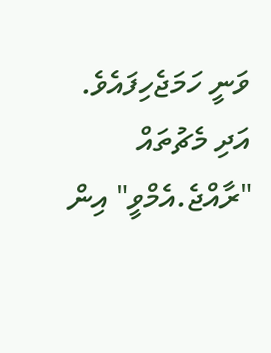ވަނީ ހަމަޖެހިފައެވެ. އަދި މެޗުތައް "ރާއްޖެ.އެމްވީ" އިން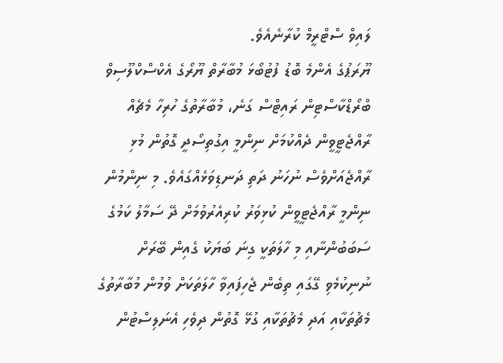ލައިވް ސްޓްރީމް ކުރާނެއެވެ.
ޔޫރަޕުގެ އެންމެ ބޮޑު ފުޓުބޯޅަ މުބާރާތް ޔޫރޯގެ އެކްސްކްލޫސިވް ބްރޯޑްކާސްޓިން ރައިޓްސް ގަނެ، މުބާރާތުގެ ހުރިހާ މެޗެއް ރާއްޖެޓީވީން ދެއްކުމަށް ނިންމީ އިގުތިސޯދީ ގޮތުން މުޅި ރާއްޖެއަށްވެސް ނުހަނު ދަތި ދަނޑިވަޅެއްގައެވެ. މި ނިންމުން ނިންމީ ރާއްޖެޓީވީން ކުޅިވަރު ކުރިއެރުވުމަށް ދޭ ސަމާލު ކަމުގެ ސަބަބުންނާއި މި ހާލަތަކީ ގިނަ ބަޔަކު ގެއިން ބޭރަށް ނުނިކުމެވި ގޭގައި ތިބެން ޖެހިފައިވާ ހާލަތަކަށް ވުމުން މުބާރާތުގެ މެޗުތަކާއި އަދި މެޗުތަކާއި ގުޅޭ ގޮތުން ދިވެހި އެނަލިސްޓުން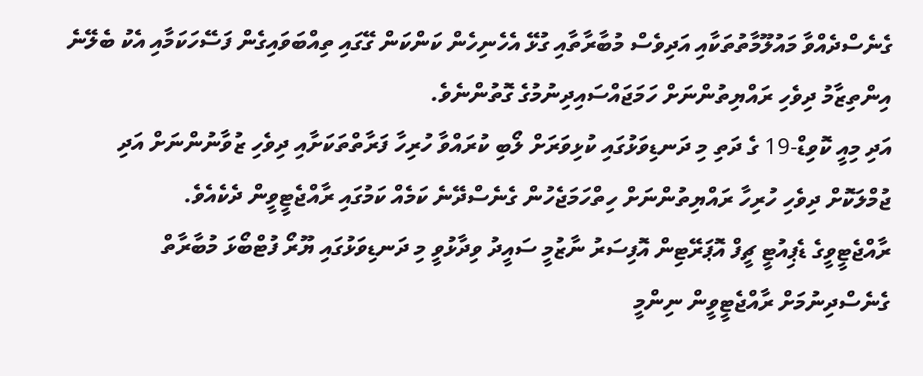ގެނެސްދެއްވާ މައުލޫމާތުތަކާއި އަދިވެސް މުބާރާތާއި ގުޅޭ އެހެނިހެން ކަންކަން ގޭގައި ތިއްބަވައިގެން ފަސޭހަކަމާއި އެކު ބެލޭނެ އިންތިޒާމު ދިވެހި ރައްޔިތުންނަށް ހަމަޖައްސައިދިނުމުގެ ގޮތުންނެވެ.
އަދި މިއީ ކޮވިޑް-19 ގެ ދަތި މި ދަނޑިވަޅުގައި ކުޅިވަރަށް ލޯބި ކުރައްވާ ހުރިހާ ފަރާތްތަކަށާއި ދިވެހި ޒުވާނުންނަށް އަދި ޖުމްލަކޮށް ދިވެހި ހުރިހާ ރައްޔިތުންނަށް ހިތްހަމަޖެހުން ގެނެސްދޭނެ ކަމެއް ކަމުގައި ރާއްޖެޓީވީން ދެކެއެވެ.
ރާއްޖެޓީވީގެ ޑެޕިއުޓީ ޗީފް އޮޕަރޭޓިން އޮފިސަރު ނާޒުމީ ސައީދު ވިދާޅުވީ މި ދަނޑިވަޅުގައި ޔޫރޯ ފުޓްބޯޅަ މުބާރާތް ގެނެސްދިނުމަށް ރާއްޖެޓީވީން ނިންމީ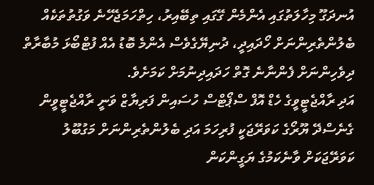އުނދަގޫ މިހާލަތުގައި އެންމެން ގޭގައި ތިބޭއިރު، ހިތްހަމަޖެހޭނެ ވަގުތުތަކެއް ބެލުންތެރިންނަށް ހޯދައިދީ، ދުނިޔޭގެވެސް އެންމެ ބޮޑު އެއް ފުޓްބޯޅަ މުބާރާތް ދިވެހިންނަށް ފެންނާނެ ގޮތް ހަދައިދިނުމަށް ކަމަށެވެ.
އަދި ރާއްޖެޓީވީގެ ހެޑް އޮފް ސްޕޯޓްސް ހުސައިން ފަރިޔާޒް ވަނީ ރާއްޖެޓީވީން ގެނެސްދޭ ޔޫރޯގެ ކަވަރޭޖަކީ ފުރިހަމަ އަދި ބެލުންތެރިންނަށް މަގުބޫލު ކަވަރޭޖަކަށް ވާނެކަމުގެ ޔަގީންކަން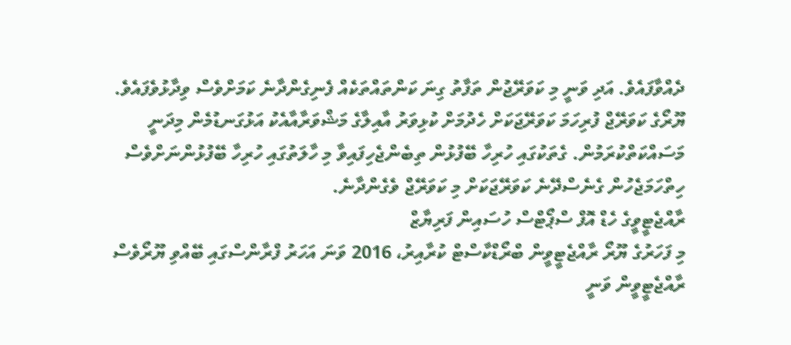ދެއްވާފައެވެ. އަދި ވަނީ މި ކަވަރޭޖުން ތަފާތު ގިނަ ކަންތައްތަކެއް ފެނިގެންދާނެ ކަމަށްވެސް ވިދާޅުވެފައެވެ.
ޔޫރޯގެ ކަވަރޭޖް ފުރިހަމަ ކަވަރޭޖަކަށް ހެދުމަށް ކުޅިވަރު އާއިލާގެ މަޝްވަރާއާއެކު އަޅުގަނޑުމެން މިދަނީ މަސައްކަތްކުރަމުން. ގެތަކުގައި ހުރިހާ ބޭފުޅުން ތިބެންޖެހިފައިވާ މި ހާލަތުގައި ހުރިހާ ބޭފުޅުންނަށްވެސް ހިތްހަމަޖެހުން ގެނެސްދޭނެ ކަވަރޭޖަކަށް މި ކަވަރޭޖް ވެގެންދާނެ.
ރާއްޖެޓީވީގެ ހެޑް އޮފް ސްޕޯޓްސް ހުސައިން ފަރިޔާޒް
މި ފަހަރުގެ ޔޫރޯ ރާއްޖެޓީވީން ބްރޯޑްކާސްޓް ކުރާއިރު، 2016 ވަނަ އަހަރު ފްރާންސްގައި ބޭއްވި ޔޫރޯވެސް ރާއްޖެޓީވީން ވަނީ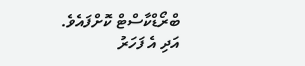ބްރޯޑްކާސްޓް ކޮށްފައެވެ. އަދި އެ ފަހަރު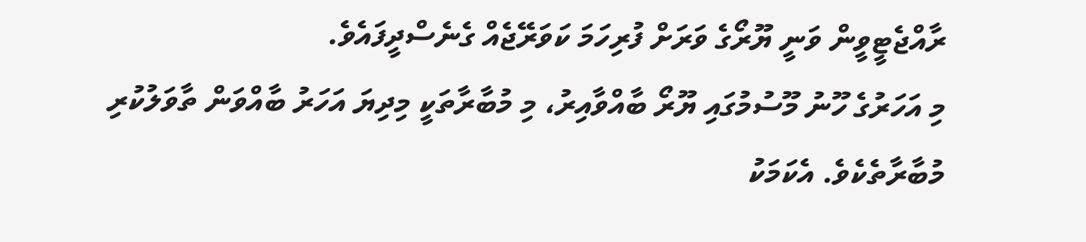ރާއްޖެޓީވީން ވަނީ ޔޫރޯގެ ވަރަށް ފުރިހަމަ ކަވަރޭޖެއް ގެނެސްދީފައެވެ.
މި އަހަރުގެ ހޫނު މޫސުމުގައި ޔޫރޯ ބާއްވާއިރު، މި މުބާރާތަކީ މިދިޔަ އަހަރު ބާއްވަން ތާވަލުކުރި މުބާރާތެކެވެ. އެކަމަކު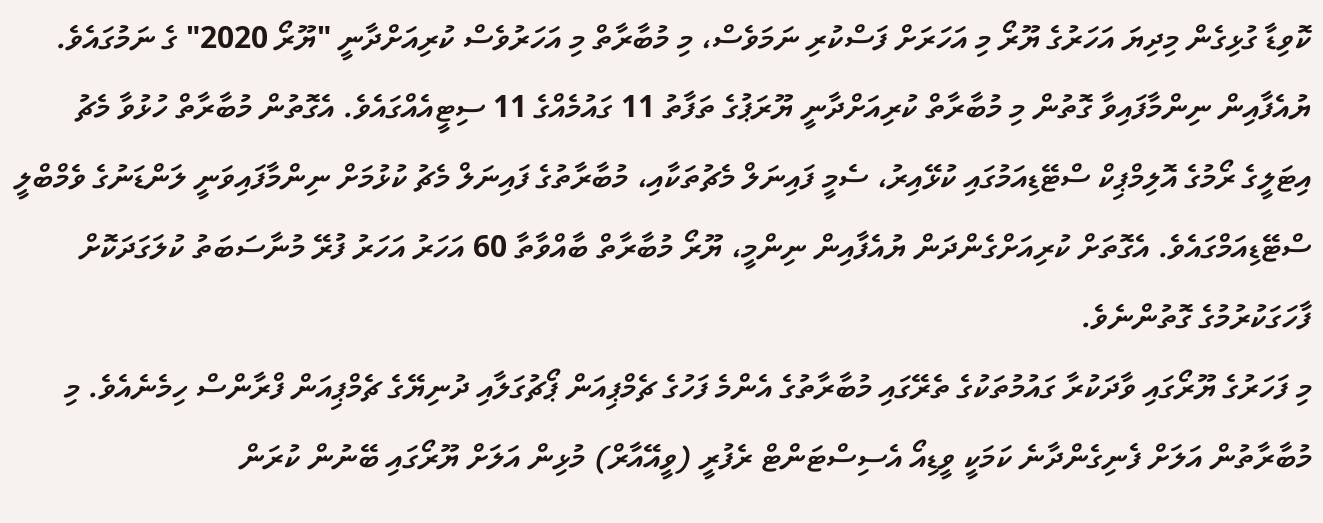ކޮވިޑާ ގުޅިގެން މިދިޔަ އަހަރުގެ ޔޫރޯ މި އަހަރަށް ފަސްކުރި ނަމަވެސް، މި މުބާރާތް މި އަހަރުވެސް ކުރިއަށްދާނީ "ޔޫރޯ 2020" ގެ ނަމުގައެވެ.
ޔުއެފާއިން ނިންމާފައިވާ ގޮތުން މި މުބާރާތް ކުރިއަށްދާނީ ޔޫރަޕުގެ ތަފާތު 11 ގައުމެއްގެ 11 ސިޓީއެއްގައެވެ. އެގޮތުން މުބާރާތް ހުޅުވާ މެޗު އިޓަލީގެ ރޯމުގެ އޮލިމްޕިކް ސްޓޭޑިއަމުގައި ކުޅޭއިރު، ސެމީ ފައިނަލް މެޗުތަކާއި، މުބާރާތުގެ ފައިނަލް މެޗު ކުޅުމަށް ނިންމާފައިވަނީ ލަންޑަނުގެ ވެމްބްލީ ސްޓޭޑިއަމްގައެވެ. އެގޮތަށް ކުރިއަށްގެންދަން ޔުއެފާއިން ނިންމީ، ޔޫރޯ މުބާރާތް ބާއްވާތާ 60 އަހަރު އަހަރު ފުރޭ މުނާސަބަތު ކުލަގަދަކޮށް ފާހަގަކުރުމުގެ ގޮތުންނެވެ.
މި ފަހަރުގެ ޔޫރޯގައި ވާދަކުރާ ގައުމުތަކުގެ ތެރޭގައި މުބާރާތުގެ އެންމެ ފަހުގެ ޗެމްޕިއަން ޕޯޗުގަލާއި ދުނިޔޭގެ ޗެމްޕިއަން ފްރާންސް ހިމެނެއެވެ. މި މުބާރާތުން އަލަށް ފެނިގެންދާނެ ކަމަކީ ވީޑިއޯ އެސިސްޓަންޓް ރެފުރީ (ވީއޭއާރް) މުޅިން އަލަށް ޔޫރޯގައި ބޭނުން ކުރަން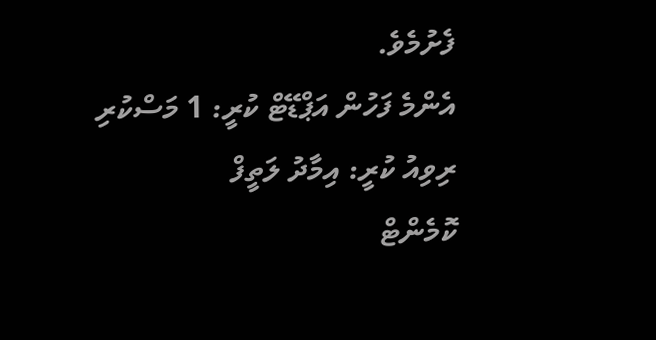ފެށުމެވެ.
އެންމެ ފަހުން އަޕްޑޭޓް ކުރީ: 1 މަސްކުރި
ރިވިއު ކުރީ: އިމާދު ލަތީފް
ކޮމެންޓް